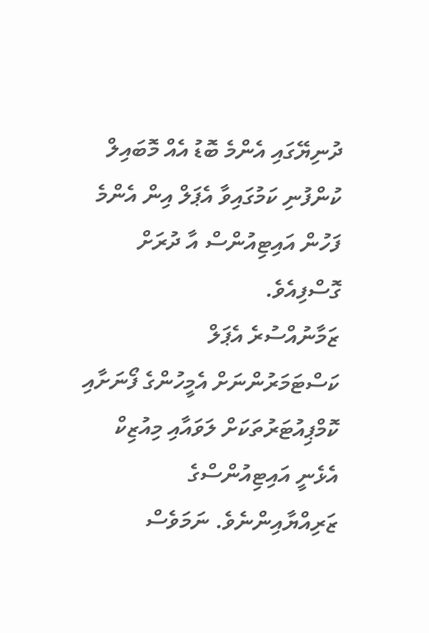ދުނިޔޭގައި އެންމެ ބޮޑު އެއް މޮބައިލް ކުންފުނި ކަމުގައިވާ އެޕަލް އިން އެންމެ ފަހުން އައިޓިއުންސް އާ ދުރަށް ގޮސްފިއެވެ.
ޒަމާނުއްސުރެ އެޕަލް ކަސްޓަމަރުންނަށް އެމީހުންގެ ފޯނަށާއި ކޮމްޕިއުޓަރުތަކަށް ލަވައާއި މިއުޒިކް އެޅެނީ އައިޓިއުންސްގެ ޒަރިއްޔާއިންނެވެ. ނަމަވެސް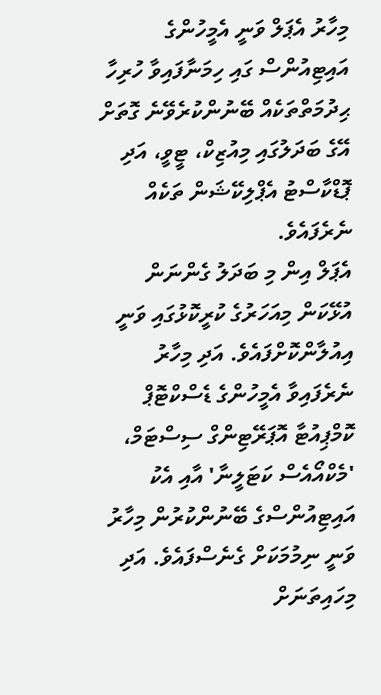މިހާރު އެޕަލް ވަނީ އެމީހުންގެ އައިޓިއުންސް ގައި ހިމަނާފައިވާ ހުރިހާ ޙިދުމަތްތަކެއް ބޭނުންކުރެވޭނެ ގޮތަށް އޭގެ ބަދަލުގައި މިއުޒިކް، ޓީވީ، އަދި ޕޮޑްކާސްޓު އެޕްލިކޭޝަން ތަކެއް ނެރެފައެވެ.
އެޕަލް އިން މި ބަދަލު ގެންނަން އުޅޭކަން މިއަހަރުގެ ކުރީކޮޅުގައި ވަނީ އިއުލާންކޮށްފައެވެ. އަދި މިހާރު ނެރެފައިވާ އެމީހުންގެ ޑެސްކްޓޮޕް ކޮމްޕިއުޓާ އޮޕަރޭޓިންގް ސިސްޓަމް، 'މެކްއޯއެސް ކަޓަލީނާ' އާއި އެކު އައިޓިއުންސްގެ ބޭނުންކުރުން މިހާރު ވަނީ ނިމުމަކަށް ގެނެސްފައެވެ. އަދި މިހައިތަނަށް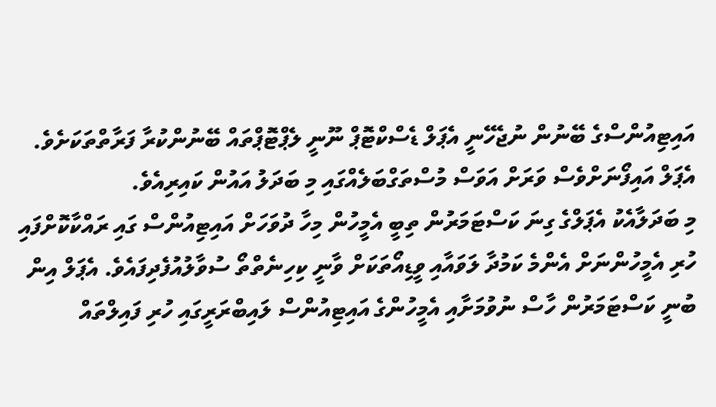އައިޓިއުންސްގެ ބޭނުން ނުޖެހޭނީ އެޕަލް ޑެސްކްޓޮޕް ނޫނީ ލެޕްޓޮޕްތައް ބޭނުންކުރާ ފަރާތްތަކަށެވެ. އެޕަލް އައިފޯނަށްވެސް ވަރަށް އަވަސް މުސްތަގްބަލެއްގައި މި ބަދަލު އައުން ކައިރިއެވެ.
މި ބަދަލާއެކު އެޕަލްގެ ގިނަ ކަސްޓަމަރުން ތިބީ އެމީހުން މިހާ ދުވަހަށް އައިޓިއުންސް ގައި ރައްކާކޮށްފައި ހުރި އެމީހުންނަށް އެންމެ ކަމުދާ ލަވައާއި ވީޑިއޯތަކަށް ވާނީ ކިހިނެތްތޯ ސުވާލުއުފެދިފައެވެ. އެޕަލް އިން ބުނީ ކަސްޓަމަރުން ހާސް ނުވުމަށާއި އެމީހުންގެ އައިޓިއުންސް ލައިބްރަރީގައި ހުރި ފައިލްތައް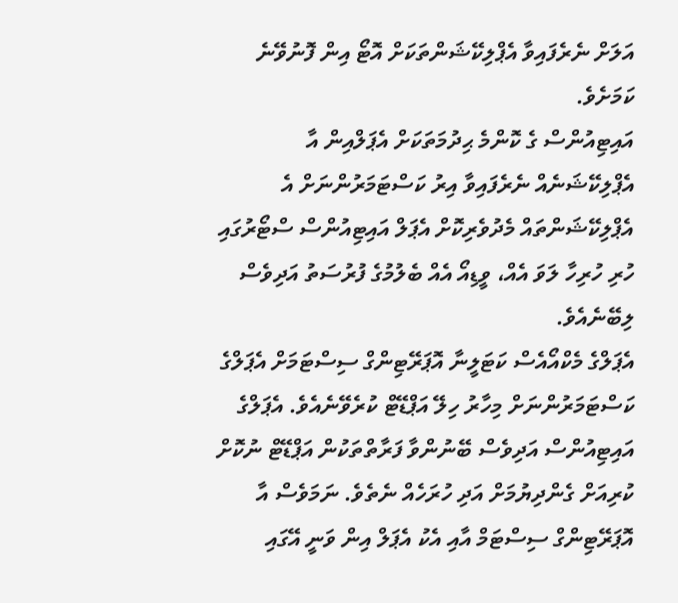އަލަށް ނެރެފައިވާ އެޕްލިކޭޝަންތަކަށް އޮޓޯ އިން ފޮނުވޭނެ ކަމަށެވެ.
އައިޓިއުންސް ގެ ކޮންމެ ޙިދުމަތަކަށް އެޕަލްއިން އާ އެޕްލިކޭޝަނެއް ނެރެފައިވާ އިރު ކަސްޓަމަރުންނަށް އެ އެޕްލިކޭޝަންތައް މެދުވެރިކޮށް އެޕަލް އައިޓިއުންސް ސްޓޯރުގައި ހުރި ހުރިހާ ލަވަ އެއް، ވީޑިއޯ އެއް ބެލުމުގެ ފުރުސަތު އަދިވެސް ލިބޭނެއެވެ.
އެޕަލްގެ މެކްއޯއެސް ކަޓަލީނާ އޮޕަރޭޓިންގް ސިސްޓަމަށް އެޕަލްގެ ކަސްޓަމަރުންނަށް މިހާރު ހިލޭ އަޕްޑޭޓް ކުރެވޭނެއެވެ. އެޕަލްގެ އައިޓިއުންސް އަދިވެސް ބޭނުންވާ ފަރާތްތަކުން އަޕްޑޭޓް ނުކޮށް ކުރިއަށް ގެންދިޔުމަށް އަދި ހުރަހެއް ނެތެވެ. ނަމަވެސް އާ އޮޕަރޭޓިންގް ސިސްޓަމް އާއި އެކު އެޕަލް އިން ވަނީ އޭގައި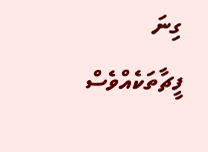ގިނަ ފީޗާތަކެއްވެސް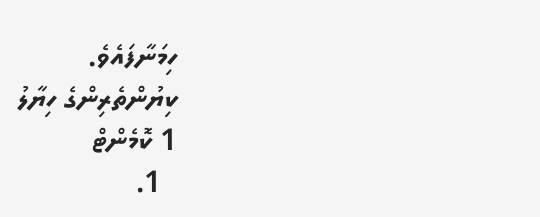ހިމަނާފައެވެ.
ކިޔުންތެރިންގެ ހިޔާލު
1 ކޮމެންޓް
  1.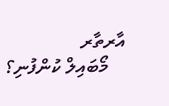އާރތާރ
    މޯބައިލް ކުންފުނި؟